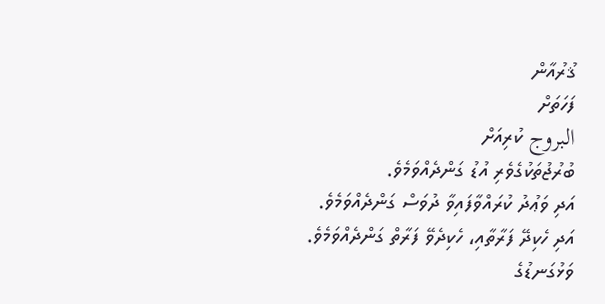ޤުރުއާން
ފަހަތަށް
البروج ކުރިއަށް
ބުރުޖުތަކުގެވެރި އުޑު ގަންދެއްވަމެވެ.
އަދި ވަޢުދު ކުރައްވާފައިވާ ދުވަސް ގަންދެއްވަމެވެ.
އަދި ހެކިދޭ ފަރާތާއި، ހެކިދެވޭ ފަރާތް ގަންދެއްވަމެވެ.
ވަޅުގަނޑުގެ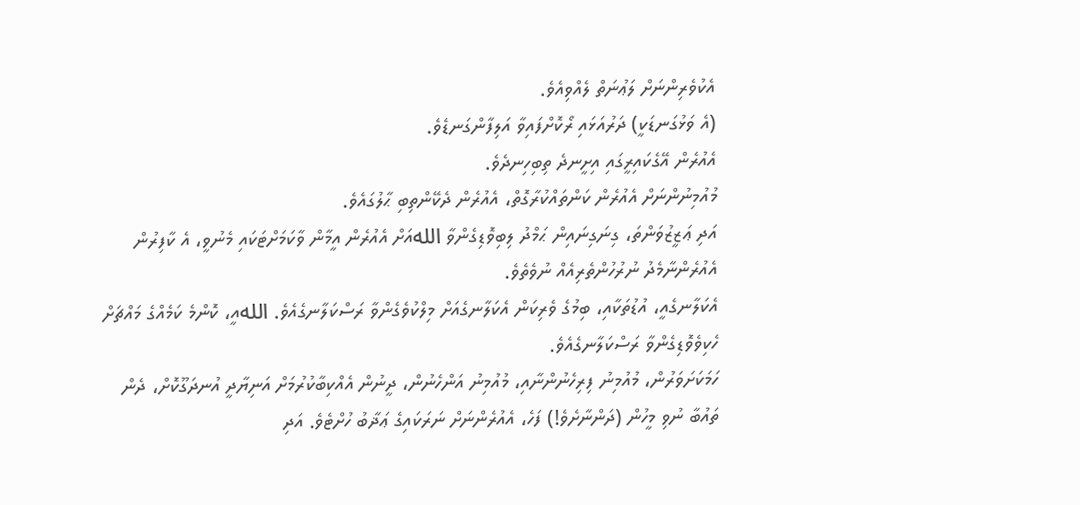އެކުވެރިންނަށް ލަޢުނަތް ލެއްވިއެވެ.
(އެ ވަޅުގަނޑަކީ) ދަރުއަޅައި ރޯކޮށްފައިވާ އަލިފާންގަނޑެވެ.
އެއުރެން އޭގެކައިރީގައި އިށީނދެ ތިބިހިނދެވެ.
މުއުމިނުންނަށް އެއުރެން ކަންތައްކުރާގޮތް، އެއުރެން ދެކޭންތިބި ޙާލުގައެވެ.
އަދި ޢަޒީޒުވަންތަ، ގިނަގިނައިން ޙަމްދު ލިބިވޮޑިގެންވާ اللهއަށް އެއުރެން އީމާން ވާކަމަށްޓަކައި މެނުވީ، އެ ކާފިރުން އެއުރެންނާމެދު ނުރުހުންތެރިއެއް ނުވެތެވެ.
އެކަލާނގެއީ، އުޑުތަކާއި، ބިމުގެ ވެރިކަން އެކަލާނގެއަށް މިލްކުވެގެންވާ ރަސްކަލާނގެއެވެ. اللهއީ، ކޮންމެ ކަމެއްގެ މައްޗަށް ހެކިވެވޮޑިގެންވާ ރަސްކަލާނގެއެވެ.
ހަމަކަށަވަރުން، މުއުމިނު ފިރިހެނުންނާއި، މުއުމިނު އަންހެނުން، ދީނުން އެއްކިބާކުރުމަށް އަނިޔާދީ އުނދަގޫކޮށް، ދެން ތައުބާ ނުވި މީހުން (ދަންނާށެވެ!) ފަހެ، އެއުރެންނަށް ނަރަކައިގެ ޢަޛާބު ހުށްޓެވެ. އަދި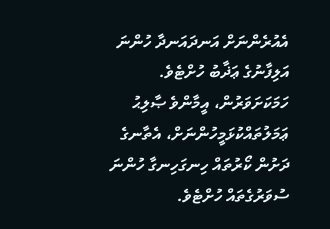އެއުރެންނަށް އަނދައަނދާ ހުންނަ އަލިފާނުގެ ޢަޛާބު ހުށްޓެވެ.
ހަމަކަށަވަރުން، އީމާންވެ ޞާލިޙު ޢަމަލުތައްކުޅަމީހުންނަށް، އެތާނގެ ދަށުން ކޯރުތައް ހިނގަހިނގާ ހުންނަ ސުވަރުގެތައް ހުށްޓެވެ.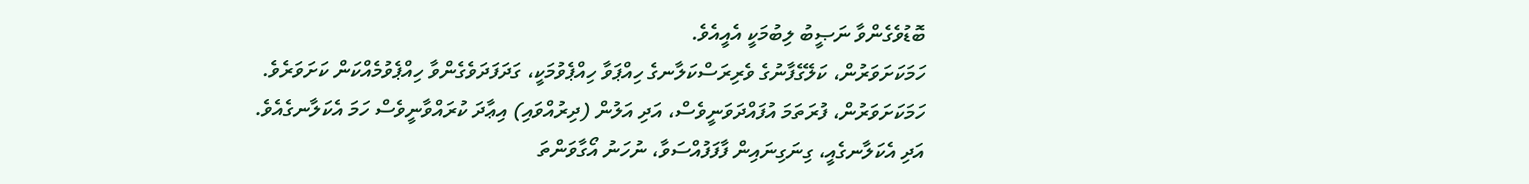ބޮޑުވެގެންވާ ނަޞީބު ލިބުމަކީ އެއީއެވެ.
ހަމަކަށަވަރުން، ކަލޭގެފާނުގެ ވެރިރަސްކަލާނގެ ހިއްޕަވާ ހިއްޕެވުމަކީ، ގަދަފަދަވެގެންވާ ހިއްޕެވުމެއްކަން ކަށަވަރެވެ.
ހަމަކަށަވަރުން، ފުރަތަމަ އުފައްދަވަނީވެސް، އަދި އަލުން (ދިރުއްވައި) އިޢާދަ ކުރައްވާނީވެސް ހަމަ އެކަލާނގެއެވެ.
އަދި އެކަލާނގެއީ، ގިނަގިނައިން ފާފަފުއްސަވާ، ނުހަނު އޯގާވަންތަ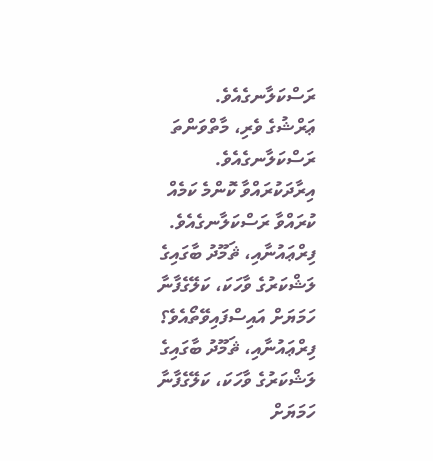ރަސްކަލާނގެއެވެ.
ޢަރްޝުގެ ވެރި، މާތްވަންތަ ރަސްކަލާނގެއެވެ.
އިރާދަކުރައްވާ ކޮންމެ ކަމެއް ކުރައްވާ ރަސްކަލާނގެއެވެ.
ފިރްޢައުނާއި، ޘަމޫދު ބާގައިގެ ލަޝްކަރުގެ ވާހަކަ، ކަލޭގެފާނާ ހަމަޔަށް އައިސްފައިވޭތޯއެވެ؟
ފިރްޢައުނާއި، ޘަމޫދު ބާގައިގެ ލަޝްކަރުގެ ވާހަކަ، ކަލޭގެފާނާ ހަމަޔަށް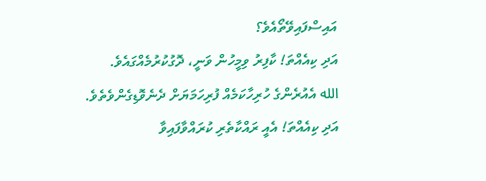އައިސްފައިވޭތޯއެވެ؟
އަދި ކިއެއްތަ! ކާފިރު ވިމީހުން ވަނީ، ދޮގުކުރުމެއްގައެވެ.
الله އެއުރެންގެ ހުރިހާކަމެއް ފުރިހަމަޔަށް ދެނެވޮޑިގެންވެތެވެ.
އަދި ކިއެއްތަ! އެއީ ރައްކާތެރި ކުރައްވާފައިވާ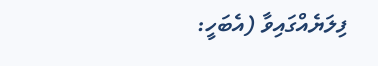ފިލަޔެއްގައިވާ (އެބަހީ: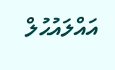އައްލައުޙުލް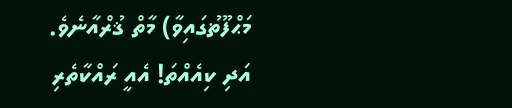މަޙްފޫޡުގައިވާ) މާތް ޤުރްއާނެވެ.
އަދި ކިއެއްތަ! އެއީ ރައްކާތެރި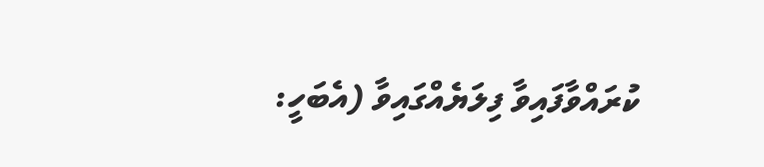ކުރައްވާފައިވާ ފިލަޔެއްގައިވާ (އެބަހީ: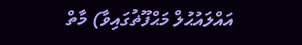އައްލައުޙުލް މަޙްފޫޡުގައިވާ) މާތް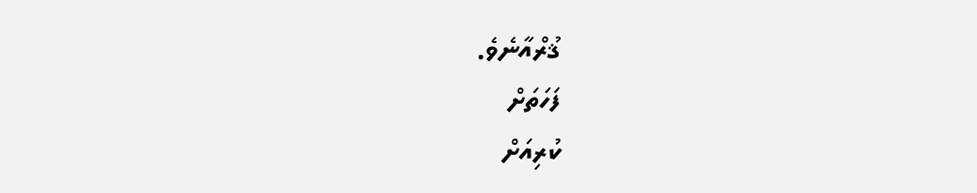ޤުރްއާނެވެ.
ފަހަތަށް
ކުރިއަށް